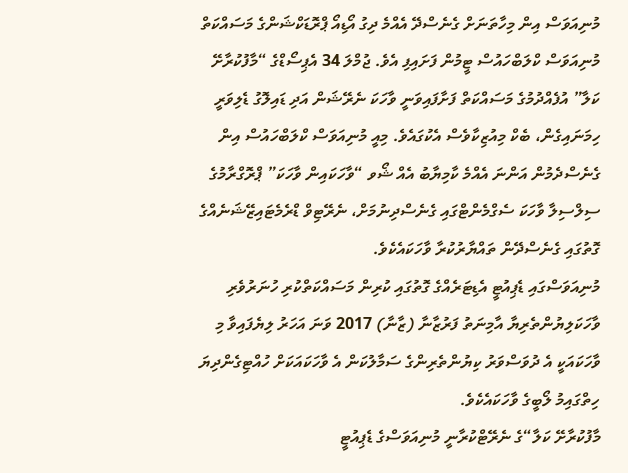މުނިއަވަސް އިން މިހާތަނަށް ގެނެސްދޭ އެއްމެ ދިގު އޯޑިއޯ ޕްރޮޑަކްޝަންގެ މަސައްކަތް މުނިއަވަސް ކްލަބްހައުސް ޓީމުން ފަށައިފި އެވެ. ޖުމްލަ 34 އެޕިސޯޑްގެ “މާފުކުރާށޭ ކަލާ” އުފެއްދުމުގެ މަސައްކަތް ފަށާފައިވަނީ ވާހަކަ ނެރޭޝަން އަދި ޑައިލޮގު ޑެލިވަރީ ހިމަނައިގެން، ބެކް މިއުޒިކާވެސް އެކުގައެވެ. މިއީ މުނިއަވަސް ކްލަބްހައުސް އިން ގެނެސްދެމުން އަންނަ އެއްމެ ކާމިޔާބު އެއް ޝޯވ “ވާހަކައިން ވާހަކަ” ޕްރޮގްރާމުގެ ސިލްސިލާ ވާހަކަ ސެގްމެންޓްގައި ގެނެސްދިނުމަށް، ނެރޭޓިވް ޑްރެމެޓައިޒޭޝަނެއްގެ ގޮތުގައި ގެނެސްދޭން ތައްޔާރުކުރާ ވާހަކައެކެވެ.
މުނިއަވަސްގައި ޑެޕިއުޓީ އެޑިޓަރެއްގެ ގޮތުގައި ކުރިން މަސައްކަތްކުރި ހުނަރުވެރި ވާހަކަލިޔުންތެރިޔާ އާމިނަތު ފަރުޒާނާ (ޒާނާ) 2017 ވަނަ އަހަރު ލިޔެފައިވާ މި ވާހަކައަކީ އެ ދުވަސްވަރު ކިޔުންތެރިންގެ ސަމާލުކަން އެ ވާހަކައަކަށް ހުއްޓިގެންދިޔަ ހިތްގައިމު ލޯބީގެ ވާހަކައެކެވެ.
މާފުކުރާށޭ ކަލާ“ގެ ނެރޭޓްކުރާނީ މުނިއަވަސްގެ ޑެޕިއުޓީ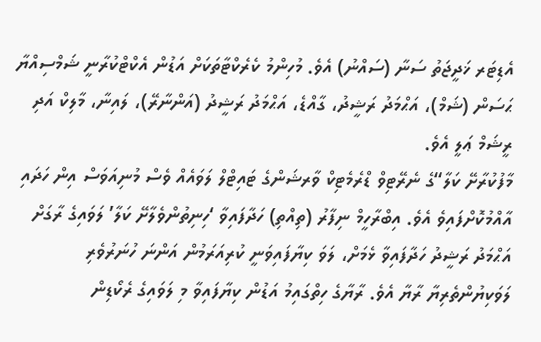އެޑިޓަރ ޚަދީޖަތު ސަނާ (ސައްނު) އެވެ. މުހިންމު ކެރެކްޓާތަކަށް އަޑުން އެކްޓްކުރާނީ ޝަމްސިއްޔާ ޙަސަން (ޝަމް)، އަޙްމަދު ރަޝީދު، ގާއްޑެ، އަޙްމަދު ރަޝީދު (އަންނާރޭ)، ލައިނާ، މާލިކް އަދި ރީޝަމް ޢަލީ އެވެ.
މާފުކުރާށޭ ކަލާ“ގެ ނެރޭޓިވް ޑްރެމެޓިކް ވާރޝަންގެ ޓައިޓްލް ލަވައެއް ވެސް މުނިއަވަސް އިން ހަދައި އާއްމުކޮށްފައިވެ އެވެ. އިބްރާހީމް ނިފާރު (ތިއްތި) ހަދާފައިވާ ‘ހިނިތުންވެލާށޭ ކަލާ’ ލަވައިގެ ރާގަށް އަޙްމަދު ރަޝީދު ހަދާފައިވާ ޅެމަށް، ލަވަ ކިޔާފައިވަނީ ކުރިއަރަމުން އަންނަ ހުނަރުވެރި ލަވަކިޔުންތެރިޔާ ރާޔާ އެވެ. ރާޔާގެ ހިތްގައިމު އަޑުން ކިޔާފައިވާ މި ލަވައިގެ ރެކޯޑިން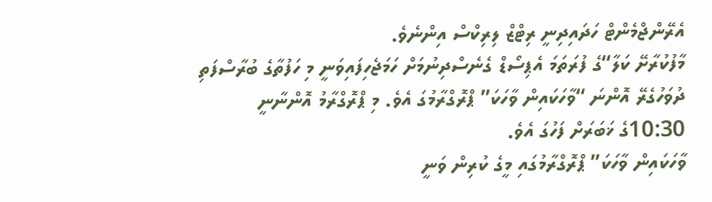އެރޭންޖްމެންޓް ހަދައިދިނީ ރިޓްޒް ލިރިކްސް އިންނެވެ.
މާފުކުރާށޭ ކަލާ“ގެ ފުރަތަމަ އެޕިސޯޑް ގެނެސްދިނުމަށް ހަމަޖެހިފައިވަނީ މި ހަފުތާގެ ބުރާސްފަތި ދުވަހުގެރޭ އޮންނަ “ވާހަކައިން ވާހަކަ” ޕްރޮގްރާމުގަ އެވެ. މި ޕްރޮގްރާމު އޮންނާނީ 10:30ގެ ޚަބަރަށް ފަހުގަ އެވެ.
ވާހަކައިން ވާހަކަ” ޕްރޮގްރާމުގައި މީގެ ކުރިން ވަނީ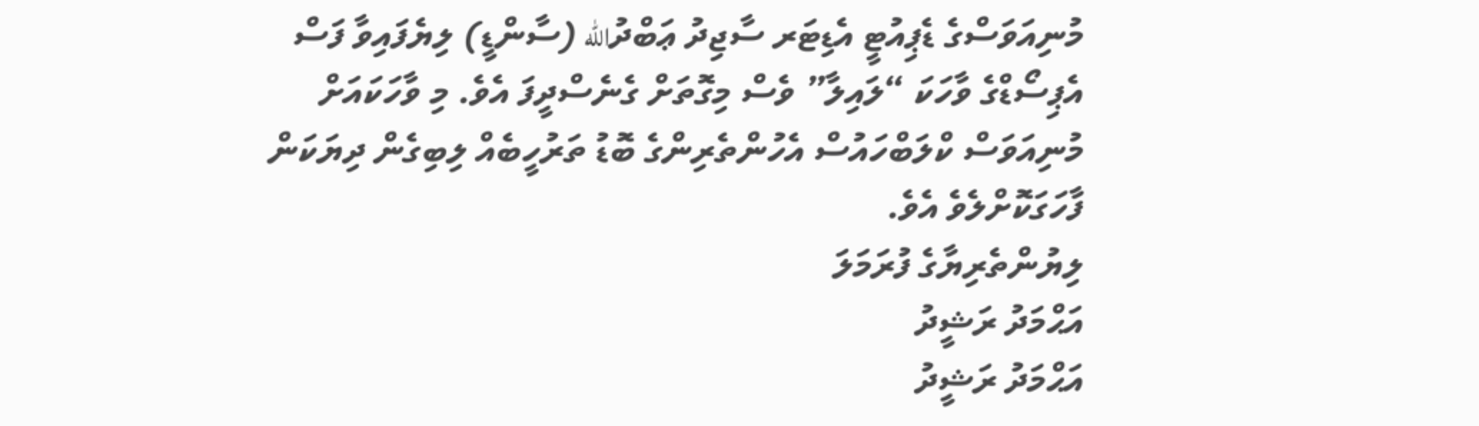މުނިއަވަސްގެ ޑެޕިއުޓީ އެޑިޓަރ ސާޖިދު ޢަބްދުالله (ސާންޑީ) ލިޔެފައިވާ ފަސް އެޕިސޯޑްގެ ވާހަކަ “ލައިލާ” ވެސް މިގޮތަށް ގެނެސްދީފަ އެވެ. މި ވާހަކައަށް މުނިއަވަސް ކްލަބްހައުސް އެހުންތެރިންގެ ބޮޑު ތަރުހީބެއް ލިބިގެން ދިޔަކަން ފާހަގަކޮށްލެވެ އެވެ.
ލިޔުންތެރިޔާގެ ފުރަމަލަ
އަޙްމަދު ރަޝީދު
އަޙްމަދު ރަޝީދު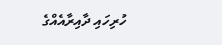ހުރިހައި ދާއިރާއެއްގެ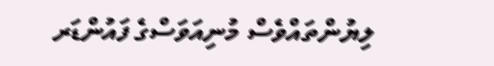ލިޔުންތައްވެސް މުނިއަވަސްގެ ފައުންޑަރ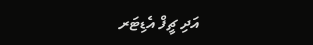އަދި ޗީފް އެޑިޓަރ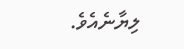ލިޔާނެއެވެ.